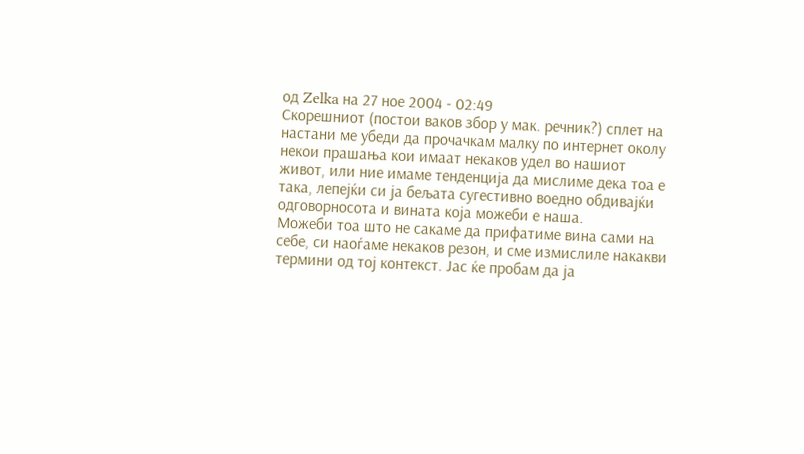од Zelka на 27 ное 2004 - 02:49
Скорешниот (постои ваков збор у мак. речник?) сплет на настани ме убеди да прочачкам малку по интернет околу некои прашања кои имаат некаков удел во нашиот живот, или ние имамe тенденција да мислиме дека тоа е така, лепејќи си ја бељата сугестивно воедно обдивајќи одговорносота и вината која можеби е наша.
Можеби тоа што не сакаме да прифатиме вина сами на себе, си наоѓаме некаков резон, и сме измислиле накакви термини од тој контекст. Јас ќе пробам да ја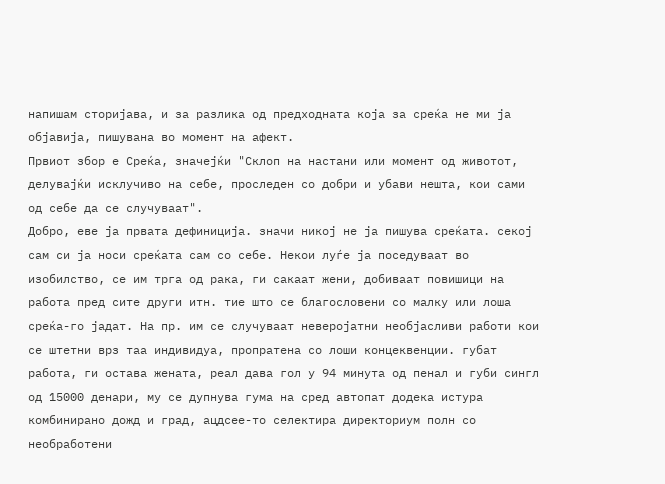напишам сторијава, и за разлика од предходната која за среќа не ми ја објавија, пишувана во момент на афект.
Првиот збор е Среќа, значејќи "Склоп на настани или момент од животот, делувајќи исклучиво на себе, проследен со дoбри и убави нешта, кои сами од себе да се случуваат".
Добро, еве ја првата дефиниција. значи никој не ја пишува среќата. секој сам си ја носи среќата сам со себе. Некои луѓе ја поседуваат во изобилство, се им трга од рака, ги сакаат жени, добиваат повишици на работа пред сите други итн. тие што се благословени со малку или лоша среќа-го јадат. На пр. им се случуваат неверојатни необјасливи работи кои се штетни врз таа индивидуа, пропратена со лоши концеквенции. губат работа, ги остава жената, реал дава гол у 94 минута од пенал и губи сингл од 15000 денари, му се дупнува гума на сред автопат додека истура комбинирано дожд и град, ацдсее-то селектира директориум полн со необработени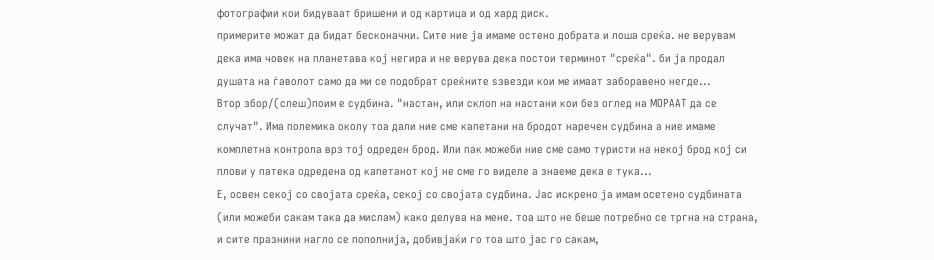фотографии кои бидуваат бришени и од картица и од хард диск.
примерите можат да бидат бесконачни. Сите ние ја имаме остено добрата и лоша среќа. не верувам дека има човек на планетава кој негира и не верува дека постои терминот "среќа". би ја продал душата на ѓаволот само да ми се подобрат среќните ѕзвезди кои ме имаат заборавено негде...
Втор збор/(слеш)поим е судбина. "настан, или склоп на настани кои без оглед на МОРААТ да се случат". Има полемика околу тоа дали ние сме капетани на бродот наречен судбина а ние имаме комплетна контрола врз тој одреден брод. Или пак можеби ние сме само туристи на некој брод кој си плови у патека одредена од капетанот кој не сме го виделе а знаеме дека е тука...
Е, освен секој со својата среќа, секој со својата судбина. Јас искрено ја имам осетено судбината (или можеби сакам така да мислам) како делува на мене. тоа што не беше потребно се тргна на страна, и сите празнини нагло се пополнија, добивјаќи го тоа што јас го сакам,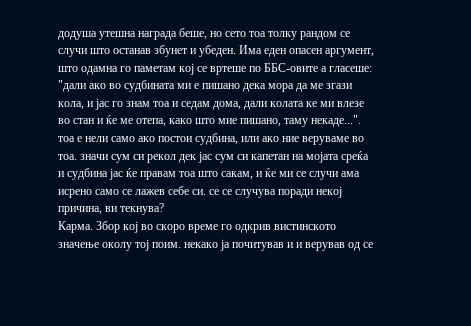додуша утешна награда беше, но сето тоа толку рандом се случи што останав збунет и убеден. Има еден опасен аргумент, што одамна го паметам кој се вртеше по ББС-овите а гласеше: "дали ако во судбината ми е пишано дека мора да ме згази кола, и јас го знам тоа и седам дома, дали колата ке ми влезе во стан и ќе ме отепа, како што мие пишано, таму некаде...". тоа е нели само ако постои судбина, или ако ние веруваме во тоа. значи сум си рекол дек јас сум си капетан на мојата среќа и судбина јас ќе правам тоа што сакам, и ќе ми се случи ама исрено само се лажев себе си. се се случува поради некој причина, ви текнува?
Карма. Збор кој во скоро време го одкрив вистинското значење околу тој поим. некако ја почитував и и верував од се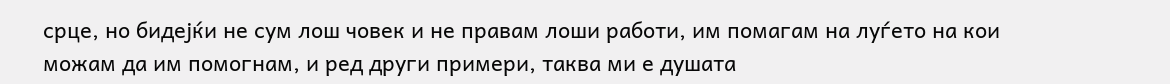срце, но бидејќи не сум лош човек и не правам лоши работи, им помагам на луѓето на кои можам да им помогнам, и ред други примери, таква ми е душата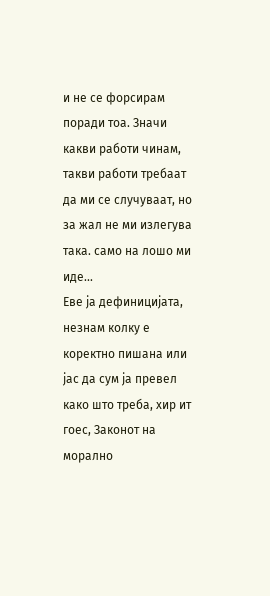и не се форсирам поради тоа. Значи какви работи чинам, такви работи требаат да ми се случуваат, но за жал не ми излегува така. само на лошо ми иде...
Еве ја дефиницијата, незнам колку е коректно пишана или јас да сум ја превел како што треба, хир ит гоес, Законот на морално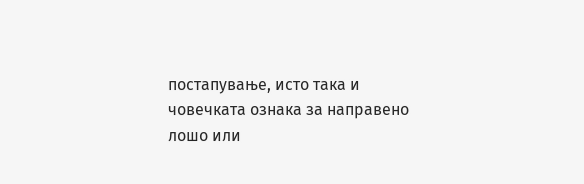постапување, исто така и човечката ознака за направено лошо или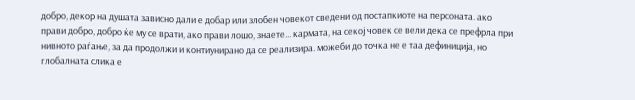добро, декор на душата зависно дали е добар или злобен човекот сведени од постапкиоте на персоната. ако прави добро, добро ќе му се врати, ако прави лошо, знаете... кармата, на секој човек се вели дека се префрла при нивното раѓање, за да продолжи и контиунирано да се реализира. можеби до точка не е таа дефиниција, но глобалната слика е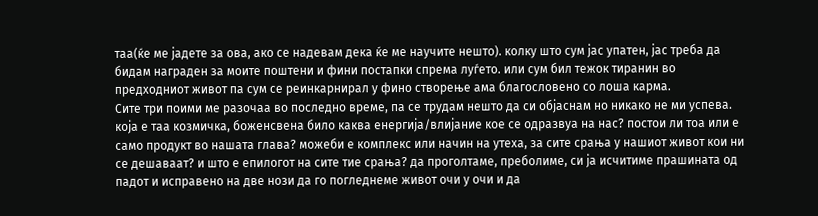таа(ќе ме јадете за ова, ако се надевам дека ќе ме научите нешто). колку што сум јас упатен, јас треба да бидам награден за моите поштени и фини постапки спрема луѓето. или сум бил тежок тиранин во предходниот живот па сум се реинкарнирал у фино створење ама благословено со лоша карма.
Сите три поими ме разочаа во последно време, па се трудам нешто да си објаснам но никако не ми успева. која е таа козмичка, боженсвена било каква енергија/влијание кое се одразвуа на нас? постои ли тоа или е само продукт во нашата глава? можеби е комплекс или начин на утеха, за сите срања у нашиот живот кои ни се дешаваат? и што е епилогот на сите тие срања? да проголтаме, преболиме, си ја исчитиме прашината од падот и исправено на две нози да го погледнеме живот очи у очи и да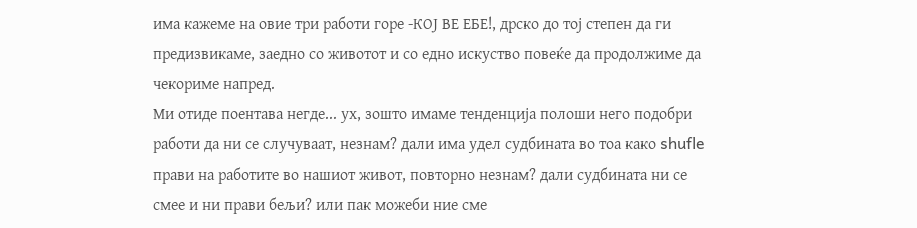има кажеме на овие три работи горе -КОЈ ВЕ ЕБЕ!, дрско до тој степен да ги предизвикаме, заедно со животот и со едно искуство повеќе да продолжиме да чекориме напред.
Ми отиде поентава негде... ух, зошто имаме тенденција полоши него подобри работи да ни се случуваат, незнам? дали има удел судбината во тоа како shufle прави на работите во нашиот живот, повторно незнам? дали судбината ни се смее и ни прави бељи? или пак можеби ние сме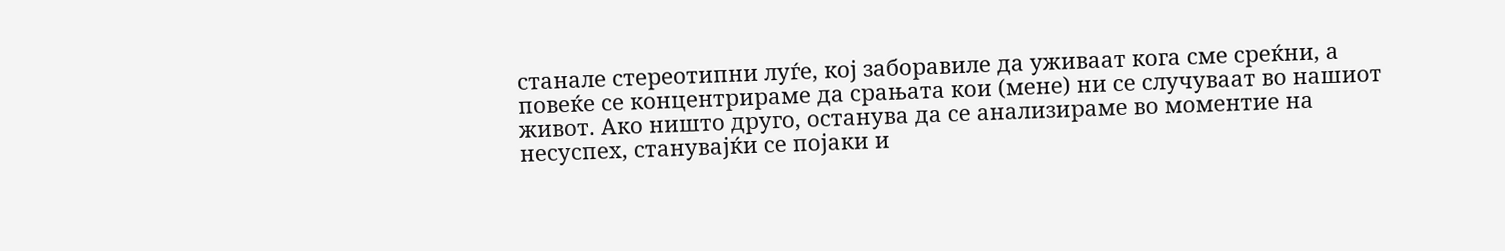станале стереотипни луѓе, кој заборавиле да уживаат кога сме среќни, а повеќе се концентрираме да срањата кои (мене) ни се случуваат во нашиот живот. Ако ништо друго, останува да се анализираме во моментие на несуспех, станувајќи се појаки и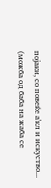појаки, со повеќе а'кл и искуство...
(можба од баба на жаба се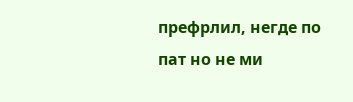префрлил, негде по пат но не ми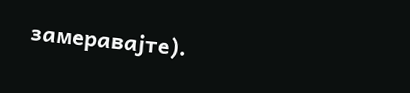замеравајте).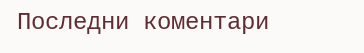Последни коментари